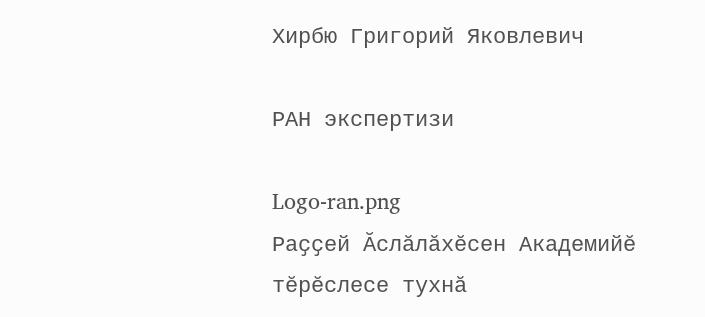Хирбю Григорий Яковлевич

РАН экспертизи

Logo-ran.png
Раҫҫей Ӑслӑлӑхӗсен Академийӗ
тӗрӗслесе тухнӑ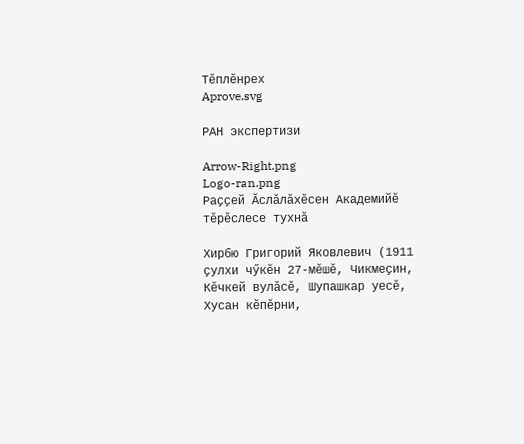Тӗплӗнрех
Aprove.svg

РАН экспертизи

Arrow-Right.png
Logo-ran.png
Раҫҫей Ӑслӑлӑхӗсен Академийӗ
тӗрӗслесе тухнӑ

Хирбю Григорий Яковлевич (1911 ҫулхи чӳкӗн 27-мӗшӗ, Чикмеҫин, Кӗчкей вулӑсӗ, Шупашкар уесӗ, Хусан кӗпӗрни,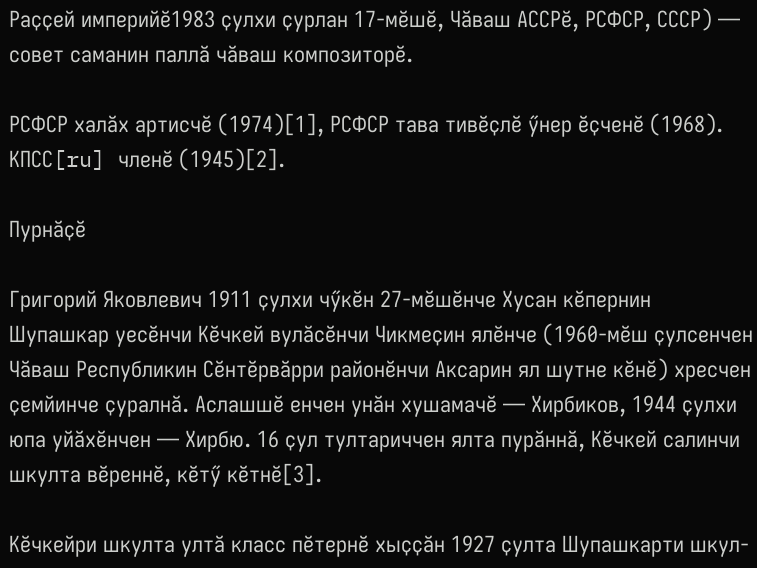Раҫҫей империйӗ1983 ҫулхи ҫурлан 17-мӗшӗ, Чӑваш АССРӗ, РСФСР, СССР) — совет саманин паллӑ чӑваш композиторӗ.

РСФСР халӑх артисчӗ (1974)[1], РСФСР тава тивӗҫлӗ ӳнер ӗҫченӗ (1968). КПСС[ru] членӗ (1945)[2].

Пурнӑҫӗ

Григорий Яковлевич 1911 ҫулхи чӳкӗн 27-мӗшӗнче Хусан кӗпернин Шупашкар уесӗнчи Кӗчкей вулӑсӗнчи Чикмеҫин ялӗнче (1960-мӗш ҫулсенчен Чӑваш Республикин Сӗнтӗрвӑрри районӗнчи Аксарин ял шутне кӗнӗ) хресчен ҫемйинче ҫуралнӑ. Аслашшӗ енчен унӑн хушамачӗ — Хирбиков, 1944 ҫулхи юпа уйӑхӗнчен — Хирбю. 16 ҫул тултариччен ялта пурӑннӑ, Кӗчкей салинчи шкулта вӗреннӗ, кӗтӳ кӗтнӗ[3].

Кӗчкейри шкулта ултӑ класс пӗтернӗ хыҫҫӑн 1927 ҫулта Шупашкарти шкул-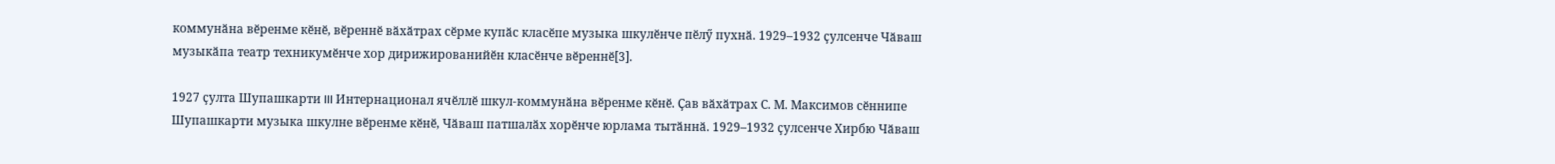коммунӑна вӗренме кӗнӗ, вӗреннӗ вӑхӑтрах сӗрме купӑс класӗпе музыка шкулӗнче пӗлӳ пухнӑ. 1929–1932 ҫулсенче Чӑваш музыкӑпа театр техникумӗнче хор дирижированийӗн класӗнче вӗреннӗ[3].

1927 ҫулта Шупашкарти III Интернационал ячӗллӗ шкул-коммунӑна вӗренме кӗнӗ. Ҫав вӑхӑтрах С. М. Максимов сӗннипе Шупашкарти музыка шкулне вӗренме кӗнӗ, Чӑваш патшалӑх хорӗнче юрлама тытӑннӑ. 1929–1932 ҫулсенче Хирбю Чӑваш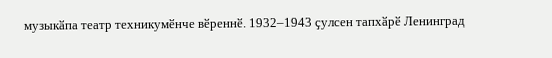музыкӑпа театр техникумӗнче вӗреннӗ. 1932–1943 ҫулсен тапхӑрӗ Ленинград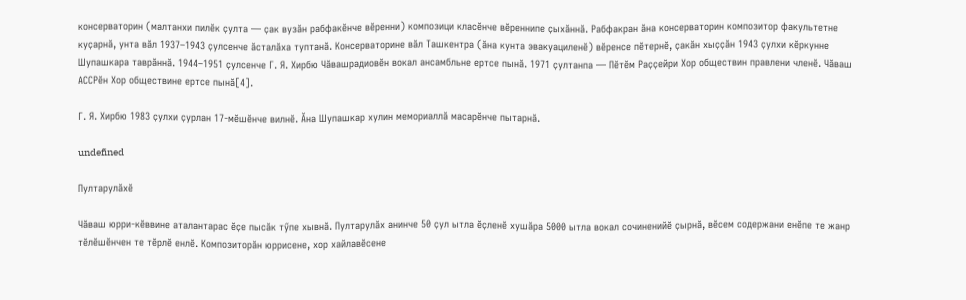консерваторин (малтанхи пилӗк ҫулта — ҫак вузӑн рабфакӗнче вӗренни) композици класӗнче вӗреннипе ҫыхӑннӑ. Рабфакран ӑна консерваторин композитор факультетне куҫарнӑ, унта вӑл 1937–1943 ҫулсенче ӑсталӑха туптанӑ. Консерваторине вӑл Ташкентра (ӑна кунта эвакуациленӗ) вӗренсе пӗтернӗ, ҫакӑн хыҫҫӑн 1943 ҫулхи кӗркунне Шупашкара таврӑннӑ. 1944–1951 ҫулсенче Г. Я. Хирбю Чӑвашрадиовӗн вокал ансамбльне ертсе пынӑ. 1971 ҫултанпа — Пӗтӗм Раҫҫейри Хор обществин правлени членӗ. Чӑваш АССРӗн Хор обществине ертсе пынӑ[4].

Г. Я. Хирбю 1983 ҫулхи ҫурлан 17-мӗшӗнче вилнӗ. Ӑна Шупашкар хулин мемориаллӑ масарӗнче пытарнӑ.

undefined

Пултарулӑхӗ

Чӑваш юрри-кӗввине аталантарас ӗҫе пысӑк тӳпе хывнӑ. Пултарулӑх анинче 50 ҫул ытла ӗҫленӗ хушӑра 5000 ытла вокал сочиненийӗ ҫырнӑ, вӗсем содержани енӗпе те жанр тӗлӗшӗнчен те тӗрлӗ енлӗ. Композиторӑн юррисене, хор хайлавӗсене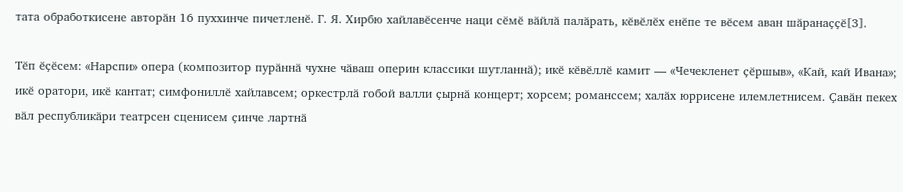тата обработкисене авторӑн 16 пуххинче пичетленӗ. Г. Я. Хирбю хайлавӗсенче наци сӗмӗ вӑйлӑ палӑрать, кӗвӗлӗх енӗпе те вӗсем аван шӑранаҫҫӗ[3].

Тӗп ӗҫӗсем: «Нарспи» опера (композитор пурӑннӑ чухне чӑваш оперин классики шутланнӑ); икӗ кӗвӗллӗ камит — «Чечекленет ҫӗршыв», «Кай, кай Ивана»; икӗ оратори, икӗ кантат; симфониллӗ хайлавсем; оркестрлӑ гобой валли ҫырнӑ концерт; хорсем; романссем; халӑх юррисене илемлетнисем. Ҫавӑн пекех вӑл республикӑри театрсен сценисем ҫинче лартнӑ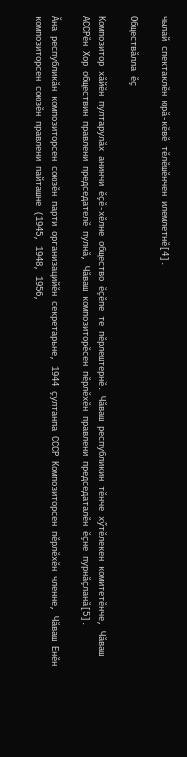чылай спектаклӗн юрӑ-кӗвӗ тӗлӗшӗнчен илемлетнӗ[4].

Обществӑлла ӗҫ

Композитор хӑйӗн пултарулӑх анинчи ӗҫӗ-хӗлне общество ӗҫӗпе те пӗрлештернӗ. Чӑваш республикин тӗнче хӳтӗлекен комитетӗнче, Чӑваш АССРӗн Хор обществин правлени председателӗ пулнӑ, Чӑваш композиторӗсен пӗрлӗхӗн правлени председаталӗн ӗҫне пурнӑҫланӑ[5].

Ӑна республикӑн композиторсен союзӗн парти организацийӗн секретарьне, 1944 ҫултанпа СССР Композиторсен пӗрлӗхӗн членне, Чӑваш Енӗн композиторсен союзӗн правлени пайташне (1945, 1948, 1956,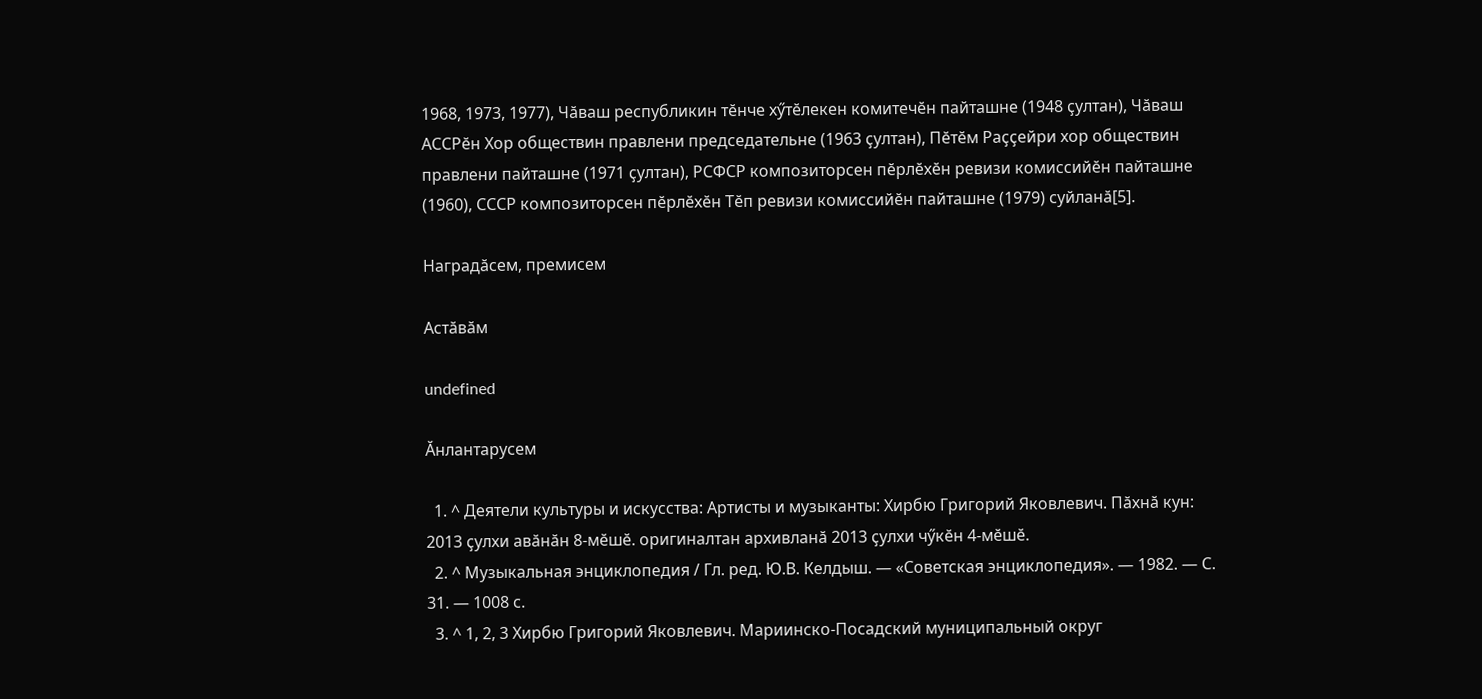1968, 1973, 1977), Чӑваш республикин тӗнче хӳтӗлекен комитечӗн пайташне (1948 ҫултан), Чӑваш АССРӗн Хор обществин правлени председательне (1963 ҫултан), Пӗтӗм Раҫҫейри хор обществин правлени пайташне (1971 ҫултан), РСФСР композиторсен пӗрлӗхӗн ревизи комиссийӗн пайташне (1960), СССР композиторсен пӗрлӗхӗн Тӗп ревизи комиссийӗн пайташне (1979) суйланӑ[5].

Наградӑсем, премисем

Астӑвӑм

undefined

Ӑнлантарусем

  1. ^ Деятели культуры и искусства: Артисты и музыканты: Хирбю Григорий Яковлевич. Пӑхнӑ кун: 2013 ҫулхи авӑнӑн 8-мӗшӗ. оригиналтан архивланӑ 2013 ҫулхи чӳкӗн 4-мӗшӗ.
  2. ^ Музыкальная энциклопедия / Гл. ред. Ю.В. Келдыш. — «Советская энциклопедия». — 1982. — С. 31. — 1008 с.
  3. ^ 1, 2, 3 Хирбю Григорий Яковлевич. Мариинско-Посадский муниципальный округ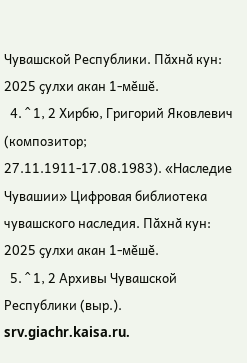Чувашской Республики. Пӑхнӑ кун: 2025 ҫулхи акан 1-мӗшӗ.
  4. ^ 1, 2 Хирбю, Григорий Яковлевич (композитор; 27.11.1911-17.08.1983). «Наследие Чувашии» Цифровая библиотека чувашского наследия. Пӑхнӑ кун: 2025 ҫулхи акан 1-мӗшӗ.
  5. ^ 1, 2 Архивы Чувашской Республики (выр.). srv.giachr.kaisa.ru.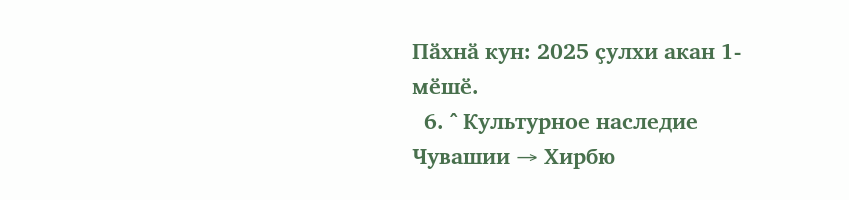Пӑхнӑ кун: 2025 ҫулхи акан 1-мӗшӗ.
  6. ^ Культурное наследие Чувашии → Хирбю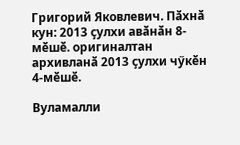Григорий Яковлевич. Пӑхнӑ кун: 2013 ҫулхи авӑнӑн 8-мӗшӗ. оригиналтан архивланӑ 2013 ҫулхи чӳкӗн 4-мӗшӗ.

Вуламалли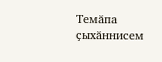Темӑпа ҫыхӑннисем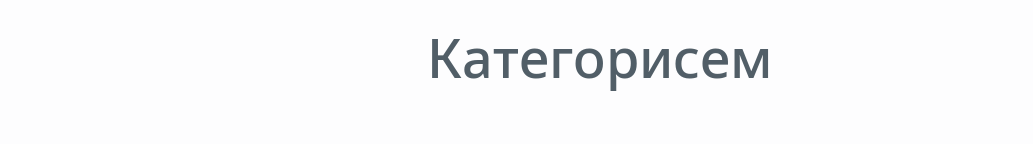Категорисем